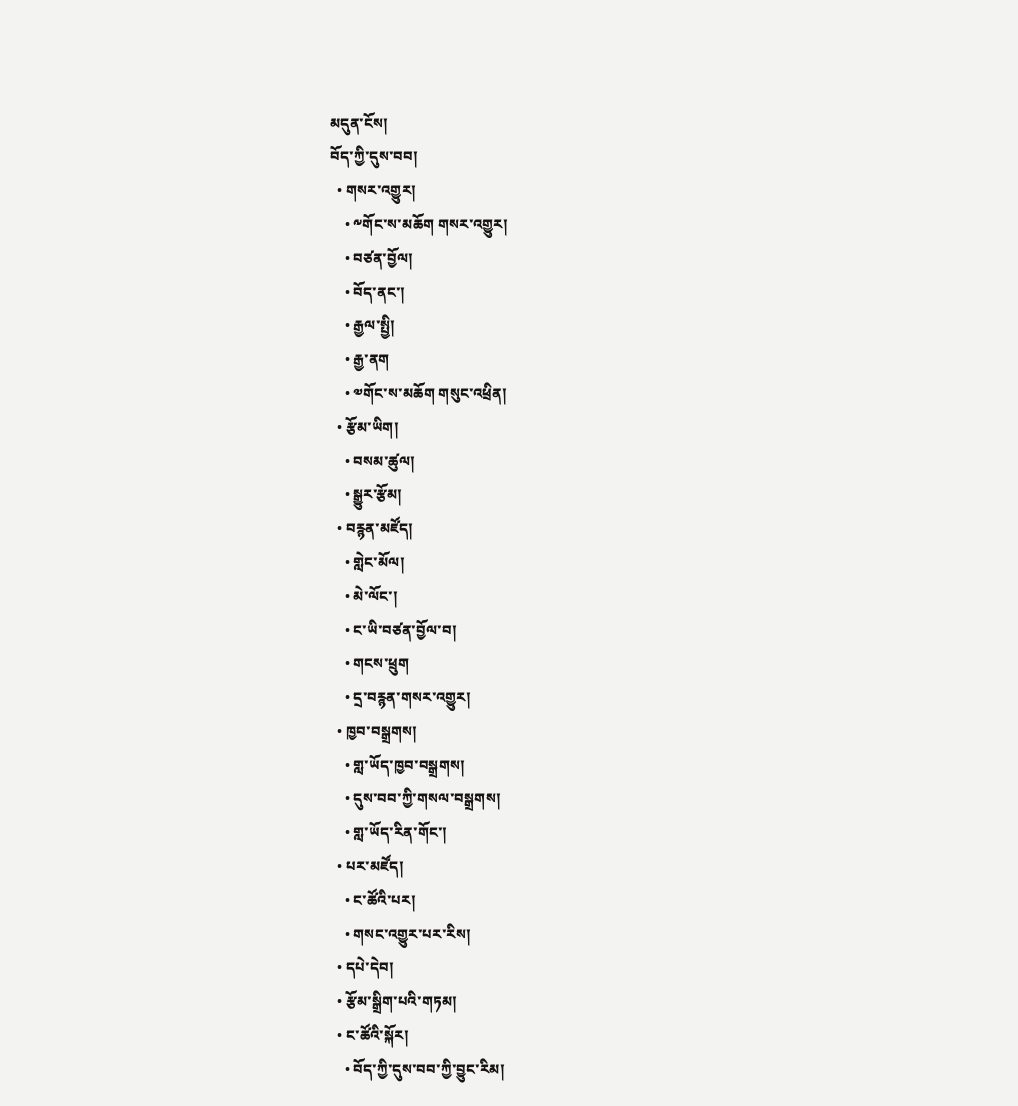མདུན་ངོས།
བོད་ཀྱི་དུས་བབ།
  • གསར་འགྱུར།
    • ༸གོང་ས་མཆོག གསར་འགྱུར།
    • བཙན་བྱོལ།
    • བོད་ནང་།
    • རྒྱལ་སྤྱི།
    • རྒྱ་ནག
    • ༧གོང་ས་མཆོག གསུང་འཕྲིན།
  • རྩོམ་ཡིག།
    • བསམ་ཚུལ།
    • སྒྱུར་རྩོམ།
  • བརྙན་མཛོད།
    • གླེང་མོལ།
    • མེ་ལོང་།
    • ང་ཡི་བཙན་བྱོལ་བ།
    • གངས་ཕྲུག
    • དྲ་བརྙན་གསར་འགྱུར།
  • ཁྱབ་བསྒྲགས།
    • གླ་ཡོད་ཁྱབ་བསྒྲགས།
    • དུས་བབ་ཀྱི་གསལ་བསྒྲགས།
    • གླ་ཡོད་རིན་གོང་།
  • པར་མཛོད།
    • ང་ཚོའི་པར།
    • གསང་འགྱུར་པར་རིས།
  • དཔེ་དེབ།
  • རྩོམ་སྒྲིག་པའི་གཏམ།
  • ང་ཚོའི་སྐོར།
    • བོད་ཀྱི་དུས་བབ་ཀྱི་བྱུང་རིམ།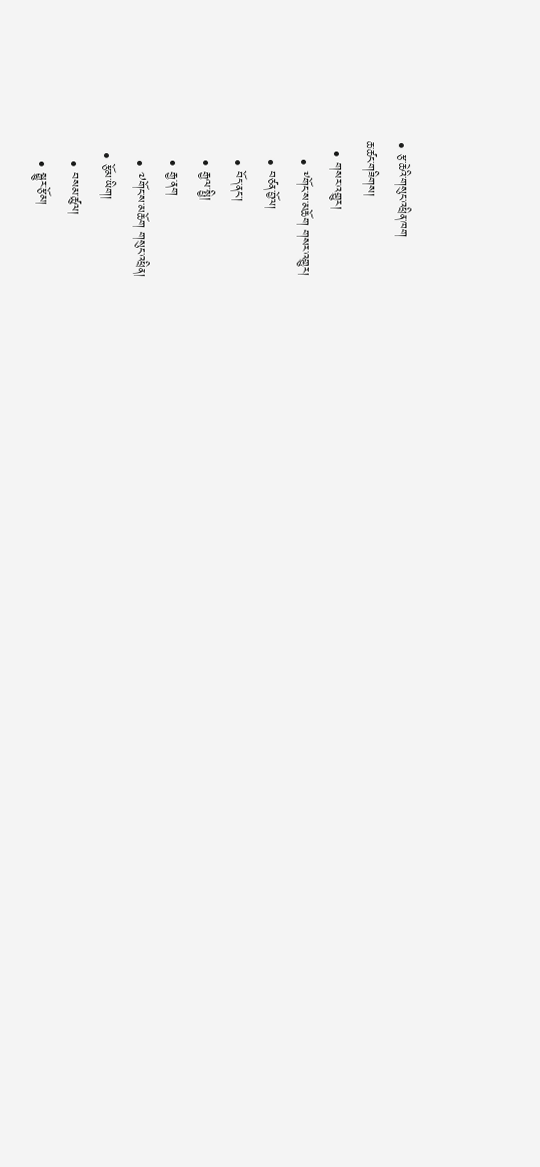• རྩ་ཆེའི་གསུང་འཕྲིན་ཁག
ཆ་ཚང་གཟིགས།
  • གསར་འགྱུར།
    • ༸གོང་ས་མཆོག གསར་འགྱུར།
    • བཙན་བྱོལ།
    • བོད་ནང་།
    • རྒྱལ་སྤྱི།
    • རྒྱ་ནག
    • ༧གོང་ས་མཆོག གསུང་འཕྲིན།
  • རྩོམ་ཡིག།
    • བསམ་ཚུལ།
    • སྒྱུར་རྩོམ།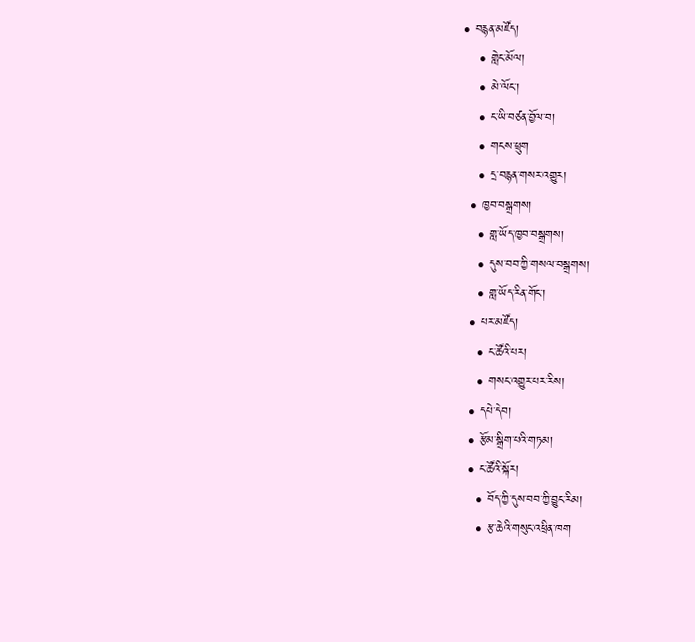• བརྙན་མཛོད།
    • གླེང་མོལ།
    • མེ་ལོང་།
    • ང་ཡི་བཙན་བྱོལ་བ།
    • གངས་ཕྲུག
    • དྲ་བརྙན་གསར་འགྱུར།
  • ཁྱབ་བསྒྲགས།
    • གླ་ཡོད་ཁྱབ་བསྒྲགས།
    • དུས་བབ་ཀྱི་གསལ་བསྒྲགས།
    • གླ་ཡོད་རིན་གོང་།
  • པར་མཛོད།
    • ང་ཚོའི་པར།
    • གསང་འགྱུར་པར་རིས།
  • དཔེ་དེབ།
  • རྩོམ་སྒྲིག་པའི་གཏམ།
  • ང་ཚོའི་སྐོར།
    • བོད་ཀྱི་དུས་བབ་ཀྱི་བྱུང་རིམ།
    • རྩ་ཆེའི་གསུང་འཕྲིན་ཁག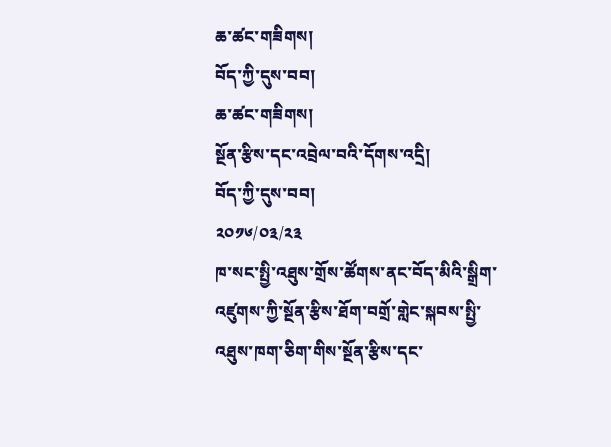ཆ་ཚང་གཟིགས།
བོད་ཀྱི་དུས་བབ།
ཆ་ཚང་གཟིགས།
སྔོན་རྩིས་དང་འབྲེལ་བའི་དོགས་འདྲི།
བོད་ཀྱི་དུས་བབ།
༢༠༡༦/༠༣/༢༣
ཁ་སང་སྤྱི་འཐུས་གྲོས་ཚོགས་ནང་བོད་མིའི་སྒྲིག་འཛུགས་ཀྱི་སྔོན་རྩིས་ཐོག་བགྲོ་གླེང་སྐབས་སྤྱི་འཐུས་ཁག་ཅིག་གིས་སྔོན་རྩིས་དང་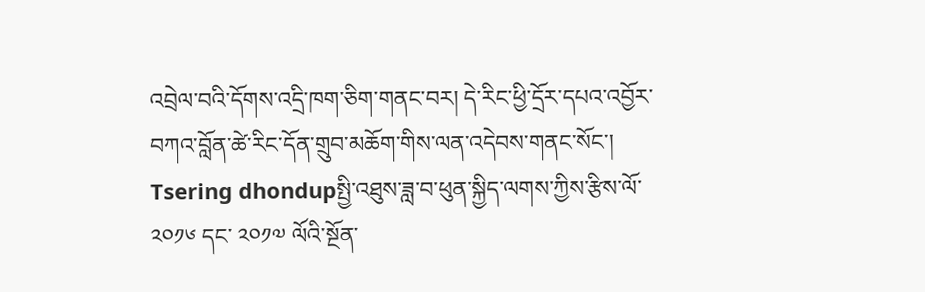འབྲེལ་བའི་དོགས་འདྲི་ཁག་ཅིག་གནང་བར། དེ་རིང་ཕྱི་དྲོར་དཔའ་འབྱོར་བཀའ་བློན་ཚེ་རིང་དོན་གྲུབ་མཆོག་གིས་ལན་འདེབས་གནང་སོང་།
Tsering dhondupསྤྱི་འཐུས་ཟླ་བ་ཕུན་སྐྱིད་ལགས་ཀྱིས་རྩིས་ལོ་ ༢༠༡༦ དང་ ༢༠༡༧ ལོའི་སྔོན་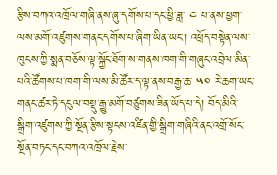རྩིས་བཀའ་འཁྲོལ་གཞི་ནས་ཞུ་དགོས་པ་དང་ཕྱི་ཟླ་ ༤ པ་ནས་ཕྱག་ལས་མགོ་འཛུགས་གནང་དགོས་པ་ཞིག་ཡིན་ཡང་། འཕྲོད་བསྟེན་ལས་ཁུངས་ཀྱི་སྨན་བཅོས་ལྟ་སྐྱོང་ཐོག་ས་གནས་ཁག་གི་གཞུང་འབྲེལ་མིན་པའི་ཚོགས་པ་ཁག་གི་ལས་མི་ཚོར་ད་ལྟ་ནས་བརྒྱ་ཆ་ ༥༠ རེ་ཆག་ཡང་གནང་ཚར་ཏེ་དངུལ་བསྡུ་རྒྱུ་མགོ་བཙུགས་ཟིན་ཡོད་པ་དེ། བོད་མིའི་སྒྲིག་འཛུགས་ཀྱི་སྔོན་རྩིས་སྟངས་འཛིན་གྱི་སྒྲིག་གཞིའི་ནང་འགྲོ་སོང་སྔོན་བཏང་དང་བཀའ་འཁྲོལ་རྗེས་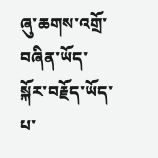ཞུ་ཆགས་འགྲོ་བཞིན་ཡོད་སྐོར་བརྗོད་ཡོད་པ་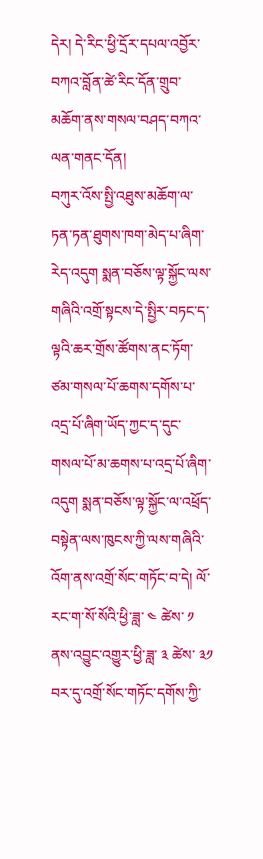དེར། དེ་རིང་ཕྱི་དྲོར་དཔལ་འབྱོར་བཀའ་བློན་ཚེ་རིང་དོན་གྲུབ་མཆོག་ནས་གསལ་བཤད་བཀའ་ལན་གནང་དོན།
བཀུར་འོས་སྤྱི་འཐུས་མཆོག་ལ་ཏན་ཏན་ཐུགས་ཁག་མེད་པ་ཞིག་རེད་འདུག སྨན་བཅོས་ལྟ་སྐྱོང་ལས་གཞིའི་འགྲོ་སྟངས་དེ་སྤྱིར་བཏང་ད་ལྟའི་ཆར་གྲོས་ཚོགས་ནང་ཏོག་ཙམ་གསལ་པོ་ཆགས་དགོས་པ་འདྲ་པོ་ཞིག་ཡོད་ཀྱང་ད་དུང་གསལ་པོ་མ་ཆགས་པ་འདྲ་པོ་ཞིག་འདུག སྨན་བཅོས་ལྟ་སྐྱོང་ལ་འཕྲོད་བསྟེན་ལས་ཁུངས་ཀྱི་ལས་གཞིའི་འོག་ནས་འགྲོ་སོང་གཏོང་བ་དེ། ལོ་རང་ག་སོ་སོའི་ཕྱི་ཟླ་ ༤ ཚེས་ ༡ ནས་འབྱུང་འགྱུར་ཕྱི་ཟླ་ ༣ ཚེས་ ༣༡ བར་དུ་འགྲོ་སོང་གཏོང་དགོས་ཀྱི་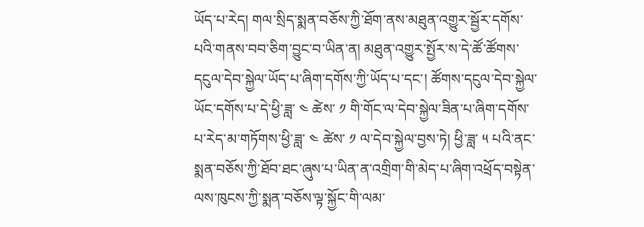ཡོད་པ་རེད། གལ་སྲིད་སྨན་བཅོས་ཀྱི་ཐོག་ནས་མཐུན་འགྱུར་སྦྱོར་དགོས་པའི་གནས་བབ་ཅིག་བྱུང་བ་ཡིན་ན། མཐུན་འགྱུར་སྤྱོར་ས་དེ་ཚོ་ཚོགས་དངུལ་དེབ་སྐྱེལ་ཡོད་པ་ཞིག་དགོས་ཀྱི་ཡོད་པ་དང་། ཚོགས་དངུལ་དེབ་སྐྱེལ་ཡོང་དགོས་པ་དེ་ཕྱི་ཟླ་ ༤ ཚེས་ ༡ གི་གོང་ལ་དེབ་སྐྱེལ་ཟིན་པ་ཞིག་དགོས་པ་རེད་མ་གཏོགས་ཕྱི་ཟླ་ ༤ ཚེས་ ༡ ལ་དེབ་སྐྱེལ་བྱས་ཏེ། ཕྱི་ཟླ་ ༥ པའི་ནང་སྨན་བཅོས་ཀྱི་ཐོབ་ཐང་ཞུས་པ་ཡིན་ན་འགྲིག་གི་མེད་པ་ཞིག་འཕྲོད་བསྟེན་ལས་ཁུངས་ཀྱི་སྨན་བཅོས་ལྟ་སྐྱོང་གི་ལམ་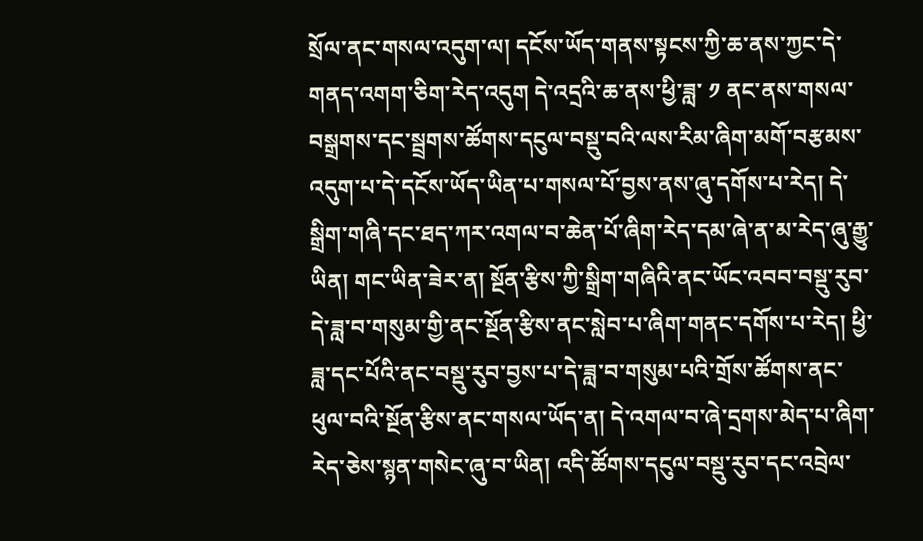སྲོལ་ནང་གསལ་འདུག་ལ། དངོས་ཡོད་གནས་སྟངས་ཀྱི་ཆ་ནས་ཀྱང་དེ་གནད་འགག་ཅིག་རེད་འདུག དེ་འདྲའི་ཆ་ནས་ཕྱི་ཟླ་ ༡ ནང་ནས་གསལ་བསྒྲགས་དང་སྦྲགས་ཚོགས་དངུལ་བསྡུ་བའི་ལས་རིམ་ཞིག་མགོ་བརྩམས་འདུག་པ་དེ་དངོས་ཡོད་ཡིན་པ་གསལ་པོ་བྱས་ནས་ཞུ་དགོས་པ་རེད། དེ་སྒྲིག་གཞི་དང་ཐད་ཀར་འགལ་བ་ཆེན་པོ་ཞིག་རེད་དམ་ཞེ་ན་མ་རེད་ཞུ་རྒྱུ་ཡིན། གང་ཡིན་ཟེར་ན། སྔོན་རྩིས་ཀྱི་སྒྲིག་གཞིའི་ནང་ཡོང་འབབ་བསྡུ་རུབ་དེ་ཟླ་བ་གསུམ་གྱི་ནང་སྔོན་རྩིས་ནང་སླེབ་པ་ཞིག་གནང་དགོས་པ་རེད། ཕྱི་ཟླ་དང་པོའི་ནང་བསྡུ་རུབ་བྱས་པ་དེ་ཟླ་བ་གསུམ་པའི་གྲོས་ཚོགས་ནང་ཕུལ་བའི་སྔོན་རྩིས་ནང་གསལ་ཡོད་ན། དེ་འགལ་བ་ཞེ་དྲགས་མེད་པ་ཞིག་རེད་ཅེས་སྙན་གསེང་ཞུ་བ་ཡིན། འདི་ཚོགས་དངུལ་བསྡུ་རུབ་དང་འབྲེལ་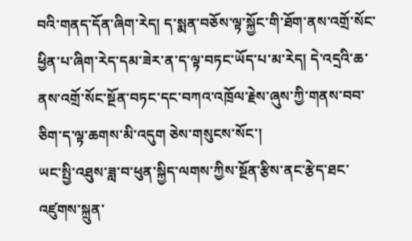བའི་གནད་དོན་ཞིག་རེད། ད་སྨན་བཅོས་ལྟ་སྐྱོང་གི་ཐོག་ནས་འགྲོ་སོང་ཕྱིན་པ་ཞིག་རེད་དམ་ཟེར་ན་ད་ལྟ་བཏང་ཡོད་པ་མ་རེད། དེ་འདྲའི་ཆ་ནས་འགྲོ་སོང་སྔོན་བཏང་དང་བཀའ་འཁྲོལ་རྗེས་ཞུས་ཀྱི་གནས་བབ་ཅིག་ད་ལྟ་ཆགས་མི་འདུག ཅེས་གསུངས་སོང་།
ཡང་སྤྱི་འཐུས་ཟླ་བ་ཕུན་སྐྱིད་ལགས་ཀྱིས་སྔོན་རྩིས་ནང་རྩེད་ཐང་འཛུགས་སྐྲུན་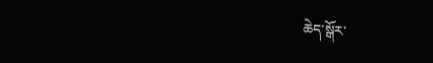ཆེད་སྒོར་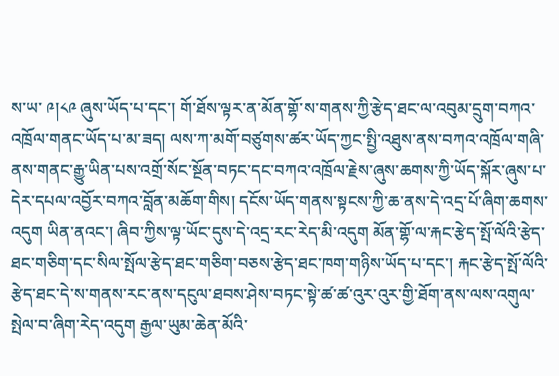ས་ཡ་ ༩།༨༩ ཞུས་ཡོད་པ་དང་། གོ་ཐོས་ལྟར་ན་མོན་གྷོ་ས་གནས་ཀྱི་རྩེད་ཐང་ལ་འབུམ་དྲུག་བཀའ་འཁྲོལ་གནང་ཡོད་པ་མ་ཟད། ལས་ཀ་མགོ་བཙུགས་ཚར་ཡོད་ཀྱང་སྤྱི་འཐུས་ནས་བཀའ་འཁྲོལ་གཞི་ནས་གནང་རྒྱུ་ཡིན་པས་འགྲོ་སོང་སྔོན་བཏང་དང་བཀའ་འཁྲོལ་རྗེས་ཞུས་ཆགས་ཀྱི་ཡོད་སྐོར་ཞུས་པ་དེར་དཔལ་འབྱོར་བཀའ་བློན་མཆོག་གིས། དངོས་ཡོད་གནས་སྟངས་ཀྱི་ཆ་ནས་དེ་འདྲ་པོ་ཞིག་ཆགས་འདུག ཡིན་ནའང་། ཞིབ་ཀྱིས་ལྟ་ཡོང་དུས་དེ་འདྲ་རང་རེད་མི་འདུག མོན་གྷོ་ལ་རྐང་རྩེད་སྤོ་ལོའི་རྩེད་ཐང་གཅིག་དང་སིལ་སྤོལ་རྩེད་ཐང་གཅིག་བཅས་རྩེད་ཐང་ཁག་གཉིས་ཡོད་པ་དང་། རྐང་རྩེད་སྤོ་ལོའི་རྩེད་ཐང་དེ་ས་གནས་རང་ནས་དངུལ་ཐབས་ཤེས་བཏང་སྟེ་ཚ་ཚ་འུར་འུར་གྱི་ཐོག་ནས་ལས་འགུལ་སྤེལ་བ་ཞིག་རེད་འདུག རྒྱལ་ཡུམ་ཆེན་མོའི་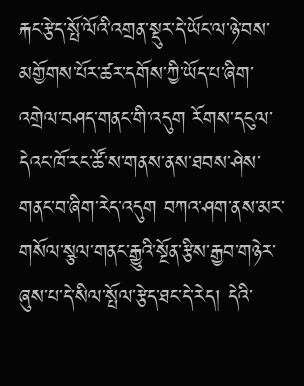རྐང་རྩེད་སྤོ་ལོའི་འགྲན་སྡུར་དེ་ཡོང་ལ་ཉེ་བས་མགྱོགས་པོར་ཚར་དགོས་ཀྱི་ཡོད་པ་ཞིག་འགྲེལ་བཤད་གནང་གི་འདུག རོགས་དངུལ་དེའང་ཁོ་རང་ཚོ་ས་གནས་ནས་ཐབས་ཤེས་གནང་བ་ཞིག་རེད་འདུག བཀའ་ཤག་ནས་མར་གསོལ་སྩལ་གནང་རྒྱུའི་སྔོན་རྩིས་རྒྱབ་གཉེར་ཞུས་པ་དེ་སིལ་སྤོལ་རྩེད་ཐང་དེ་རེད། དེའི་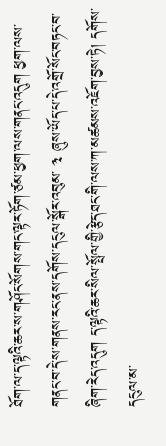ཐོག་ལ་ད་ལྟའི་ཆར་ས་གཤོང་སོགས་གང་ལྟར་ཏོག་ཙམ་ཕྱག་ལས་གནང་འདུག ཕྱག་ལས་གནང་བ་དེ་ས་གནས་རང་ནས་དགོས་དངུལ་སྒོར་འབུམ་ ༣ ཞུས་ཡོད་པ་དེ་འགྲོ་སོང་བཏང་བ་ཞིག་རེད་འདུག ད་ལྟའི་ཆར་སིལ་སྤོལ་གྱི་རྩེད་ཐང་གི་ལས་ཀ་མཚམས་འཇོག་བྱས་ཏེ། དགོས་དངུལ་མ་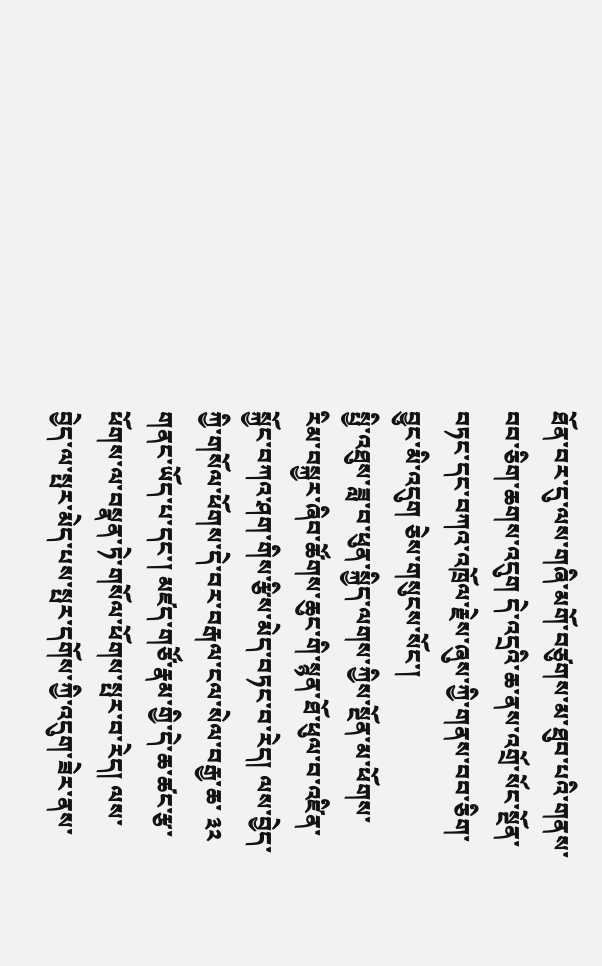ཐོན་བར་དུ་ལས་གཞི་མགོ་བཙུགས་མ་ཐུབ་པའི་གནས་བབ་ཅིག་ཆགས་འདུག དེ་འདྲའི་ཆ་ནས་འགྲོ་སོང་སྔོན་བཏང་དང་བཀའ་འཁྲོལ་རྗེས་ཞུས་ཀྱི་གནས་བབ་ཅིག་བྱུང་མི་འདུག ཅེས་གསུངས་སོང་།
སྤྱི་འཐུས་ཟླ་བ་ཕུན་སྐྱིད་ལགས་ཀྱིས་སྔོན་མ་ཕོགས་རིམ་བསྐྱར་ཞིབ་ཚོགས་ཆུང་གི་སྙན་ཐོ་ཕུལ་བ་འཛིན་སྐྱོང་བཀའ་ཤག་གིས་རྩིས་མེད་བཏང་བ་རེད། ལས་བྱེད་ཀྱི་གསོལ་ཕོགས་དེ་བར་བརྒལ་ངལ་སེལ་བརྒྱ་ཆ་ ༣༢ གནང་ཡོད་པ་དང་། མཛད་གཙོ་རྣམ་གྱི་དེ་ཆ་ཚང་རྩ་ཕོགས་ལ་བསྣན་ཏེ་གསོལ་ཕོགས་སྤར་བ་རེད། ལས་བྱེད་ལ་སྤར་མེད་པས་སྤར་དགོས་ཀྱི་འདུག་ཟེར་ནས་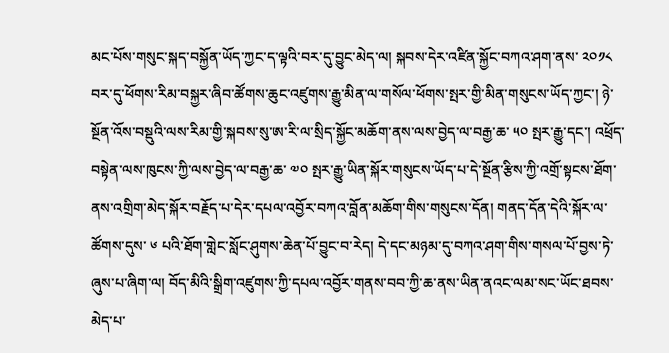མང་པོས་གསུང་སྐད་བསྐྱོན་ཡོད་ཀྱང་ད་ལྟའི་བར་དུ་བྱུང་མེད་ལ། སྐབས་དེར་འཛིན་སྐྱོང་བཀའ་ཤག་ནས་ ༢༠༡༨ བར་དུ་ཕོགས་རིམ་བསྐྱར་ཞིབ་ཚོགས་ཆུང་འཛུགས་རྒྱུ་མིན་ལ་གསོལ་ཕོགས་སྤར་གྱི་མིན་གསུངས་ཡོད་ཀྱང་། ཉེ་སྔོན་འོས་བསྡུའི་ལས་རིམ་གྱི་སྐབས་སུ་ཨ་རི་ལ་སྲིད་སྐྱོང་མཆོག་ནས་ལས་བྱེད་ལ་བརྒྱ་ཆ་ ༥༠ སྤར་རྒྱུ་དང་། འཕྲོད་བསྟེན་ལས་ཁུངས་ཀྱི་ལས་བྱེད་ལ་བརྒྱ་ཆ་ ༧༠ སྤར་རྒྱུ་ཡིན་སྐོར་གསུངས་ཡོད་པ་དེ་སྔོན་རྩིས་ཀྱི་འགྲོ་སྟངས་ཐོག་ནས་འགྲིག་མེད་སྐོར་བརྗོད་པ་དེར་དཔལ་འབྱོར་བཀའ་བློན་མཆོག་གིས་གསུངས་དོན། གནད་དོན་དེའི་སྐོར་ལ་ཚོགས་དུས་ ༦ པའི་ཐོག་གླེང་སློང་ཤུགས་ཆེན་པོ་བྱུང་བ་རེད། དེ་དང་མཉམ་དུ་བཀའ་ཤག་གིས་གསལ་པོ་བྱས་ཏེ་ཞུས་པ་ཞིག་ལ། བོད་མིའི་སྒྲིག་འཛུགས་ཀྱི་དཔལ་འབྱོར་གནས་བབ་ཀྱི་ཆ་ནས་ཡིན་ནའང་ལམ་སང་ཡོང་ཐབས་མེད་པ་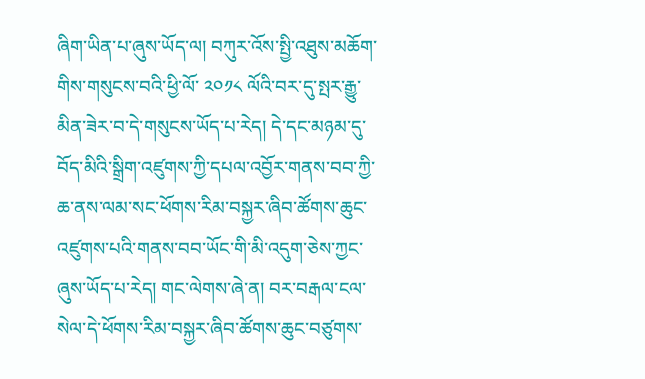ཞིག་ཡིན་པ་ཞུས་ཡོད་ལ། བཀུར་འོས་སྤྱི་འཐུས་མཆོག་གིས་གསུངས་བའི་ཕྱི་ལོ་ ༢༠༡༨ ལོའི་བར་དུ་སྤར་རྒྱུ་མིན་ཟེར་བ་དེ་གསུངས་ཡོད་པ་རེད། དེ་དང་མཉམ་དུ་བོད་མིའི་སྒྲིག་འཛུགས་ཀྱི་དཔལ་འབྱོར་གནས་བབ་ཀྱི་ཆ་ནས་ལམ་སང་ཕོགས་རིམ་བསྐྱར་ཞིབ་ཚོགས་ཆུང་འཛུགས་པའི་གནས་བབ་ཡོང་གི་མི་འདུག་ཅེས་ཀྱང་ཞུས་ཡོད་པ་རེད། གང་ལེགས་ཞེ་ན། བར་བརྒལ་ངལ་སེལ་དེ་ཕོགས་རིམ་བསྐྱར་ཞིབ་ཚོགས་ཆུང་བཙུགས་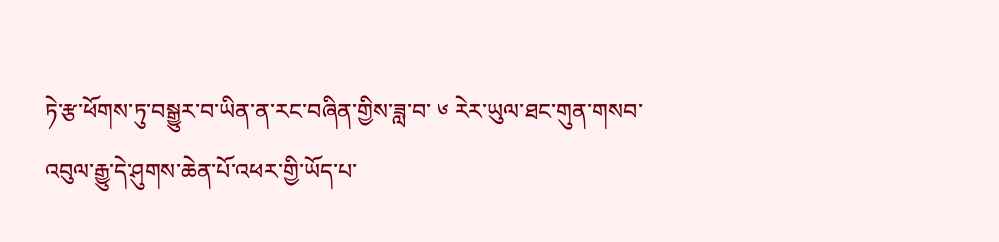ཏེ་རྩ་ཕོགས་ཏུ་བསྒྱུར་བ་ཡིན་ན་རང་བཞིན་གྱིས་ཟླ་བ་ ༦ རེར་ཡུལ་ཐང་གུན་གསབ་འབུལ་རྒྱུ་དེ་ཤུགས་ཆེན་པོ་འཕར་གྱི་ཡོད་པ་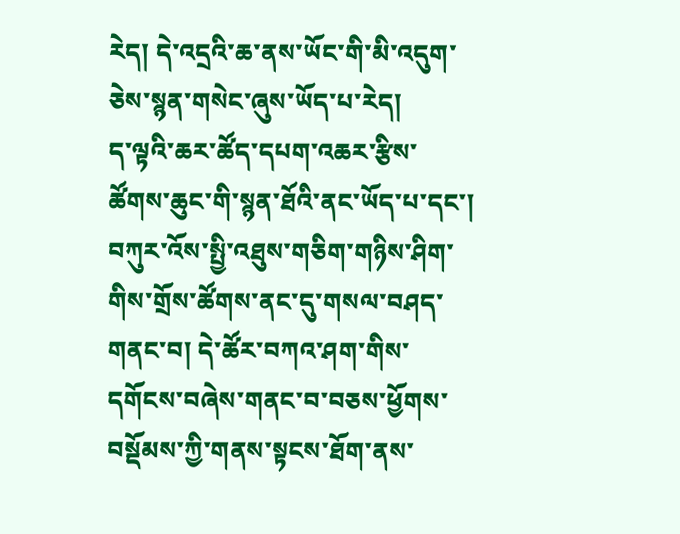རེད། དེ་འདྲའི་ཆ་ནས་ཡོང་གི་མི་འདུག་ཅེས་སྙན་གསེང་ཞུས་ཡོད་པ་རེད།
ད་ལྟའི་ཆར་ཚོད་དཔག་འཆར་རྩིས་ཚོགས་ཆུང་གི་སྙན་ཐོའི་ནང་ཡོད་པ་དང་། བཀུར་འོས་སྤྱི་འཐུས་གཅིག་གཉིས་ཤིག་གིས་གྲོས་ཚོགས་ནང་དུ་གསལ་བཤད་གནང་བ། དེ་ཚོར་བཀའ་ཤག་གིས་དགོངས་བཞེས་གནང་བ་བཅས་ཕྱོགས་བསྡོམས་ཀྱི་གནས་སྟངས་ཐོག་ནས་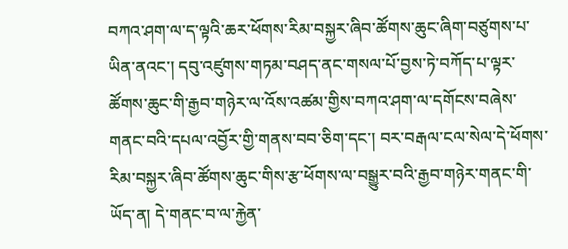བཀའ་ཤག་ལ་ད་ལྟའི་ཆར་ཕོགས་རིམ་བསྐྱར་ཞིབ་ཚོགས་ཆུང་ཞིག་བཙུགས་པ་ཡིན་ནའང་། དབུ་འཛུགས་གཏམ་བཤད་ནང་གསལ་པོ་བྱས་ཏེ་བཀོད་པ་ལྟར་ཚོགས་ཆུང་གི་རྒྱབ་གཉེར་ལ་འོས་འཚམ་གྱིས་བཀའ་ཤག་ལ་དགོངས་བཞེས་གནང་བའི་དཔལ་འབྱོར་གྱི་གནས་བབ་ཅིག་དང་། བར་བརྒལ་ངལ་སེལ་དེ་ཕོགས་རིམ་བསྐྱར་ཞིབ་ཚོགས་ཆུང་གིས་རྩ་ཕོགས་ལ་བསྒྱུར་བའི་རྒྱབ་གཉེར་གནང་གི་ཡོད་ན། དེ་གནང་བ་ལ་རྐྱེན་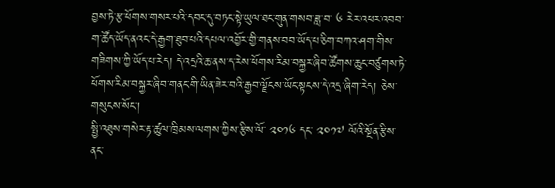བྱས་ཏེ་རྩ་ཕོགས་གསར་པའི་དབང་དུ་བཏང་སྟེ་ཡུལ་ཐང་གུན་གསབ་ཟླ་བ་ ༦ རེར་འཕར་འབབ་ག་ཚོད་ཡོད་ནའང་དེ་རྒྱག་ཐུབ་པའི་དཔལ་འབྱོར་གྱི་གནས་བབ་ཡོད་པ་ཅིག་བཀའ་ཤག་གིས་གཟིགས་ཀྱི་ཡོད་པ་རེད། དེ་འདྲའི་ཆ་ནས་ད་རེས་ཕོགས་རིམ་བསྐྱར་ཞིབ་ཚོགས་ཆུང་བཙུགས་ཏེ་ཕོགས་རིམ་བསྐྱར་ཞིབ་གནང་གི་ཡིན་ཟེར་བའི་རྒྱབ་ལྗོངས་ཡོང་སྟངས་དེ་འདྲ་ཞིག་རེད། ཅེས་གསུངས་སོང་།
སྤྱི་འཐུས་གསེར་རྟ་ཚུལ་ཁྲིམས་ལགས་ཀྱིས་རྩིས་ལོ་ ༢༠༡༦ དང་ ༢༠༡༧ ལོའི་སྔོན་རྩིས་ནང་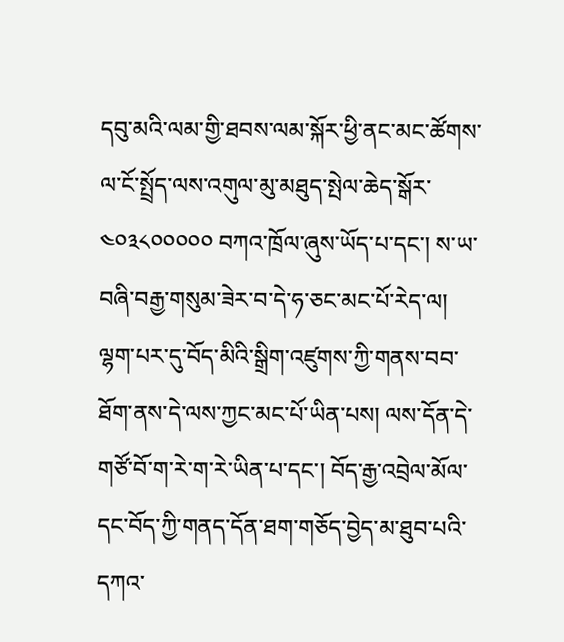དབུ་མའི་ལམ་གྱི་ཐབས་ལམ་སྐོར་ཕྱི་ནང་མང་ཚོགས་ལ་ངོ་སྤྲོད་ལས་འགུལ་མུ་མཐུད་སྤེལ་ཆེད་སྒོར་༤༠༣༨༠༠༠༠༠ བཀའ་ཁྲོལ་ཞུས་ཡོད་པ་དང་། ས་ཡ་བཞི་བརྒྱ་གསུམ་ཟེར་བ་དེ་ཧ་ཅང་མང་པོ་རེད་ལ། ལྷག་པར་དུ་བོད་མིའི་སྒྲིག་འཛུགས་ཀྱི་གནས་བབ་ཐོག་ནས་དེ་ལས་ཀྱང་མང་པོ་ཡིན་པས། ལས་དོན་དེ་གཙོ་བོ་ག་རེ་ག་རེ་ཡིན་པ་དང་། བོད་རྒྱ་འབྲེལ་མོལ་དང་བོད་ཀྱི་གནད་དོན་ཐག་གཅོད་བྱེད་མ་ཐུབ་པའི་དཀའ་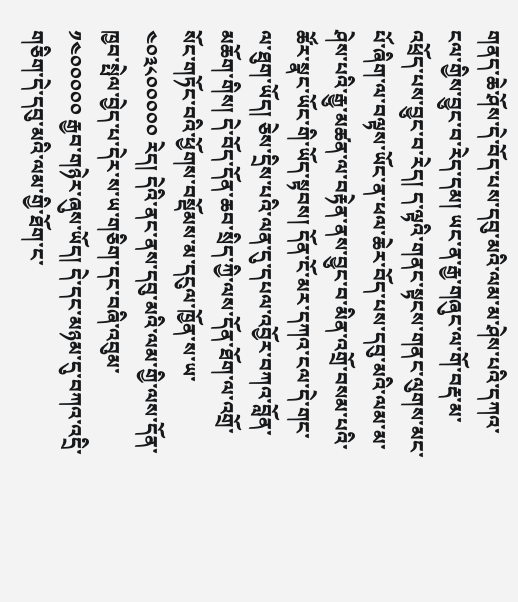གནད་ཆེ་ཤོས་དེ་བོད་པས་དབུ་མའི་ལམ་མ་ཤེས་པའི་དཀའ་ངལ་གྱིས་བྱུང་བ་རེད་དམ། ཡང་ན་རྒྱ་གཞུང་ལ་གོ་བརྡ་མ་འཕྲོད་པས་བྱུང་བ་རེད། ད་ལྟའི་གནང་སྟངས་གནང་ལུགས་མང་པོ་ཞིག་ལ་བལྟས་ཡོང་ན་ཕལ་ཆེར་བོད་པས་དབུ་མའི་ལམ་མ་ཤེས་པའི་རྒྱུ་མཚན་ལ་བརྟེན་ནས་བྱུང་བ་མིན་འགྲོ་བསམ་པའི་ཚོར་སྣང་ཡོང་གི་ཡོད་སྟབས། དོན་ངོ་མར་དཀའ་ངལ་དེ་གང་ལ་ཐུག་ཡོད། ཅེས་དྲིས་པའི་ལན་དུ་དཔལ་འབྱོར་བཀའ་བློན་མཆོག་གིས། དེ་བོད་དོན་ཆབ་སྲིད་ཀྱི་ལས་དོན་ཐོག་ལ་འགྲོ་སོང་གཏོང་བའི་ཕྱོགས་བསྡོམས་མ་དངུལ་ཁྱོན་ས་ཡ་ ༤༠༣༨༠༠༠༠༠ རེད། དེའི་ནང་ནས་དབུ་མའི་ལམ་གྱི་ལས་དོན་ཁྱབ་སྤེལ་བྱེད་པ་དེར་ས་ཡ་གཅིག་དང་བཞི་འབུམ་ ༡༤༠༠༠༠༠ རྒྱབ་གཉེར་ཞུས་ཡོད། དེ་དང་མཉམ་དུ་བཀའ་འདྲི་གཅིག་དེ་དབུ་མའི་ལམ་གྱི་ཐོག་ང་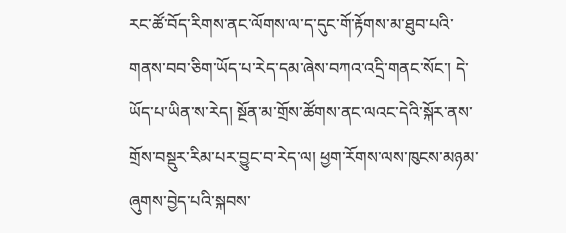རང་ཚོ་བོད་རིགས་ནང་ལོགས་ལ་ད་དུང་གོ་རྟོགས་མ་ཐུབ་པའི་གནས་བབ་ཅིག་ཡོད་པ་རེད་དམ་ཞེས་བཀའ་འདྲི་གནང་སོང་། དེ་ཡོད་པ་ཡིན་ས་རེད། སྔོན་མ་གྲོས་ཚོགས་ནང་ལའང་དེའི་སྐོར་ནས་གྲོས་བསྡུར་རིམ་པར་བྱུང་བ་རེད་ལ། ཕྱག་རོགས་ལས་ཁུངས་མཉམ་ཞུགས་བྱེད་པའི་སྐབས་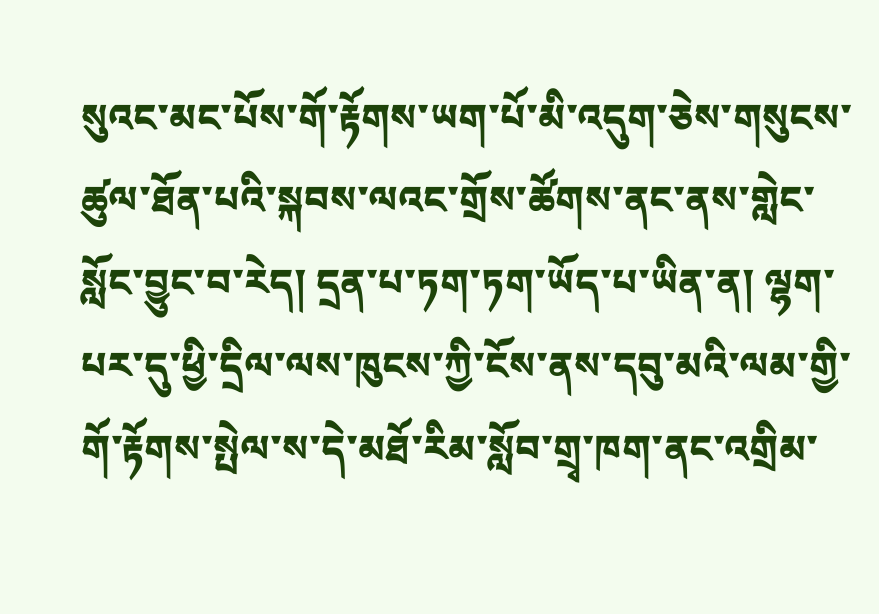སུའང་མང་པོས་གོ་རྟོགས་ཡག་པོ་མི་འདུག་ཅེས་གསུངས་ཚུལ་ཐོན་པའི་སྐབས་ལའང་གྲོས་ཚོགས་ནང་ནས་གླེང་སློང་བྱུང་བ་རེད། དྲན་པ་ཏག་ཏག་ཡོད་པ་ཡིན་ན། ལྷག་པར་དུ་ཕྱི་དྲིལ་ལས་ཁུངས་ཀྱི་ངོས་ནས་དབུ་མའི་ལམ་གྱི་གོ་རྟོགས་སྤེལ་ས་དེ་མཐོ་རིམ་སློབ་གྲྭ་ཁག་ནང་འགྲིམ་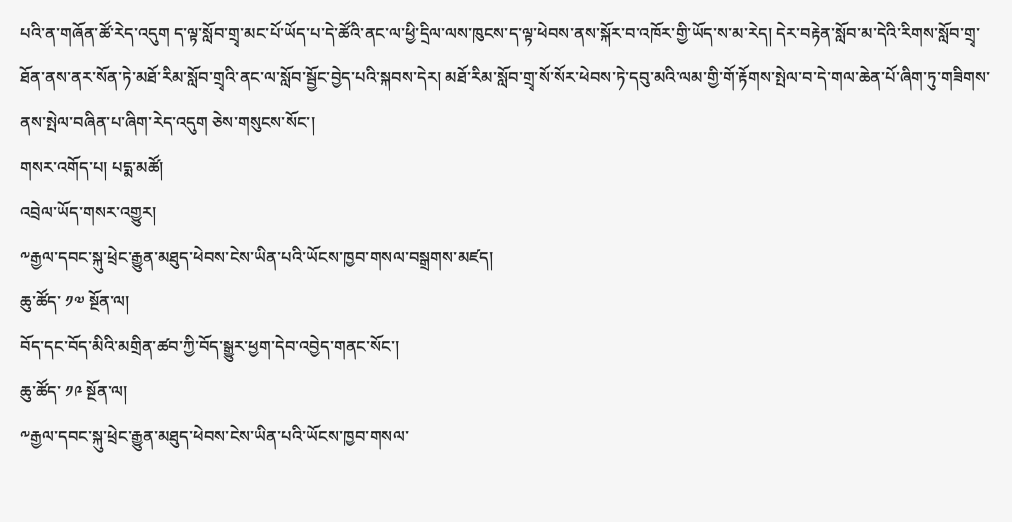པའི་ན་གཞོན་ཚོ་རེད་འདུག ད་ལྟ་སློབ་གྲྭ་མང་པོ་ཡོད་པ་དེ་ཚོའི་ནང་ལ་ཕྱི་དྲིལ་ལས་ཁུངས་ད་ལྟ་ཕེབས་ནས་སྐོར་བ་འཁོར་གྱི་ཡོད་ས་མ་རེད། དེར་བརྟེན་སློབ་མ་དེའི་རིགས་སློབ་གྲྭ་ཐོན་ནས་ནར་སོན་ཏེ་མཐོ་རིམ་སློབ་གྲྭའི་ནང་ལ་སློབ་སྦྱོང་བྱེད་པའི་སྐབས་དེར། མཐོ་རིམ་སློབ་གྲྭ་སོ་སོར་ཕེབས་ཏེ་དབུ་མའི་ལམ་གྱི་གོ་རྟོགས་སྤེལ་བ་དེ་གལ་ཆེན་པོ་ཞིག་ཏུ་གཟིགས་ནས་སྤེལ་བཞིན་པ་ཞིག་རེད་འདུག ཅེས་གསུངས་སོང་།
གསར་འགོད་པ། པདྨ་མཚོ།
འབྲེལ་ཡོད་གསར་འགྱུར།
༸རྒྱལ་དབང་སྐུ་ཕྲེང་རྒྱུན་མཐུད་ཕེབས་ངེས་ཡིན་པའི་ཡོངས་ཁྱབ་གསལ་བསྒྲགས་མཛད།
ཆུ་ཚོད་ ༡༧ སྔོན་ལ།
བོད་དང་བོད་མིའི་མགྲིན་ཚབ་ཀྱི་བོད་སྒྱུར་ཕྱག་དེབ་འབྱེད་གནང་སོང་།
ཆུ་ཚོད་ ༡༩ སྔོན་ལ།
༸རྒྱལ་དབང་སྐུ་ཕྲེང་རྒྱུན་མཐུད་ཕེབས་ངེས་ཡིན་པའི་ཡོངས་ཁྱབ་གསལ་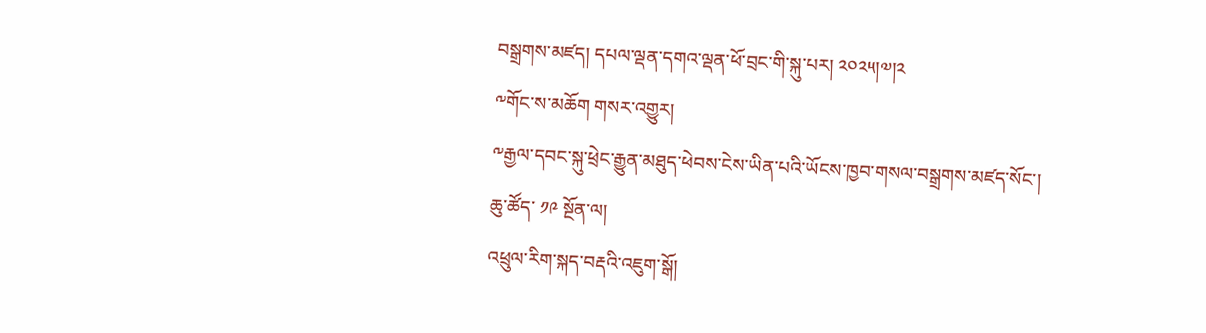བསྒྲགས་མཛད། དཔལ་ལྡན་དགའ་ལྡན་ཕོ་བྲང་གི་སྐུ་པར། ༢༠༢༥།༧།༢
༸གོང་ས་མཆོག གསར་འགྱུར།
༸རྒྱལ་དབང་སྐུ་ཕྲེང་རྒྱུན་མཐུད་ཕེབས་ངེས་ཡིན་པའི་ཡོངས་ཁྱབ་གསལ་བསྒྲགས་མཛད་སོང་།
ཆུ་ཚོད་ ༡༩ སྔོན་ལ།
འཕྲུལ་རིག་སྐད་བརྡའི་འཇུག་སྒོ།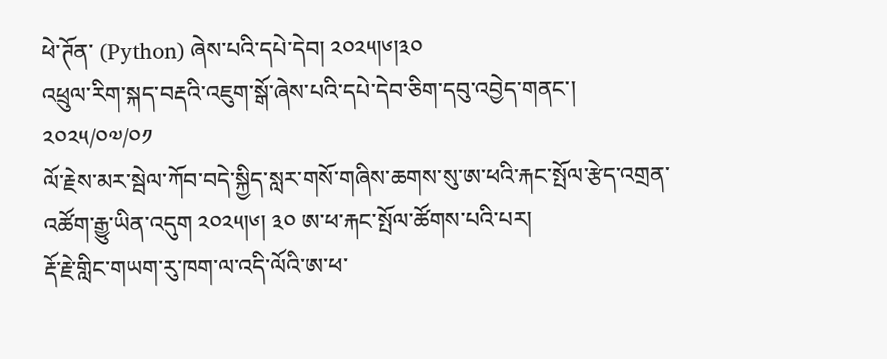ཕེ་ཊོན་ (Python) ཞེས་པའི་དཔེ་དེབ། ༢༠༢༥།༦།༣༠
འཕྲུལ་རིག་སྐད་བརྡའི་འཇུག་སྒོ་ཞེས་པའི་དཔེ་དེབ་ཅིག་དབུ་འབྱེད་གནང་།
༢༠༢༥/༠༧/༠༡
ལོ་རྗེས་མར་སྦེལ་ཀོབ་བདེ་སྐྱིད་སླར་གསོ་གཞིས་ཆགས་སུ་ཨ་ཕའི་རྐང་སྤོལ་རྩེད་འགྲན་འཚོག་རྒྱུ་ཡིན་འདུག ༢༠༢༥།༦། ༣༠ ཨ་ཕ་རྐང་སྤོལ་ཚོགས་པའི་པར།
རྡོ་རྗེ་གླིང་གཡག་རུ་ཁག་ལ་འདི་ལོའི་ཨ་ཕ་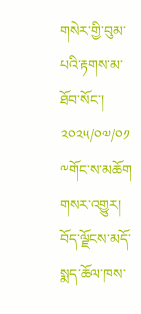གསེར་གྱི་བུམ་པའི་རྟགས་མ་ཐོབ་སོང་།
༢༠༢༥/༠༧/༠༡
༸གོང་ས་མཆོག གསར་འགྱུར།
བོད་ལྗོངས་མདོ་སྨད་ཆོལ་ཁས་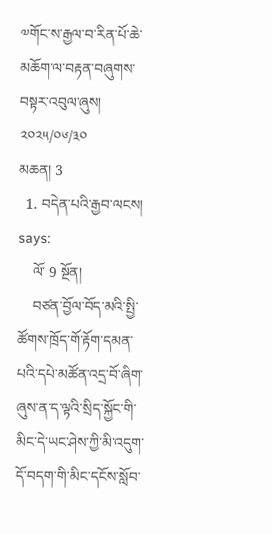༧གོང་ས་རྒྱལ་བ་རིན་པོ་ཆེ་མཆོག་ལ་བརྟན་བཞུགས་བསྟར་འབུལ་ཞུས།
༢༠༢༥/༠༦/༣༠
མཆན། 3
  1. བདེན་པའི་རྒྱབ་ལངས། says:
    ལོ་ 9 སྔོན།
    བཙན་བྱོལ་བོད་མའི་སྤྱི་ཚོགས་ཁྲོད་གོ་རྟོག་དམན་པའི་དཔེ་མཚོན་འདྲ་བོ་ཞིག་ཞུས་ན་ད་ལྟའི་སྲིད་སྐྱོང་གི་མིང་དེ་ཡང་ཤེས་ཀྱི་མི་འདུག་དོ་བདག་གི་མིང་དངོས་སློབ་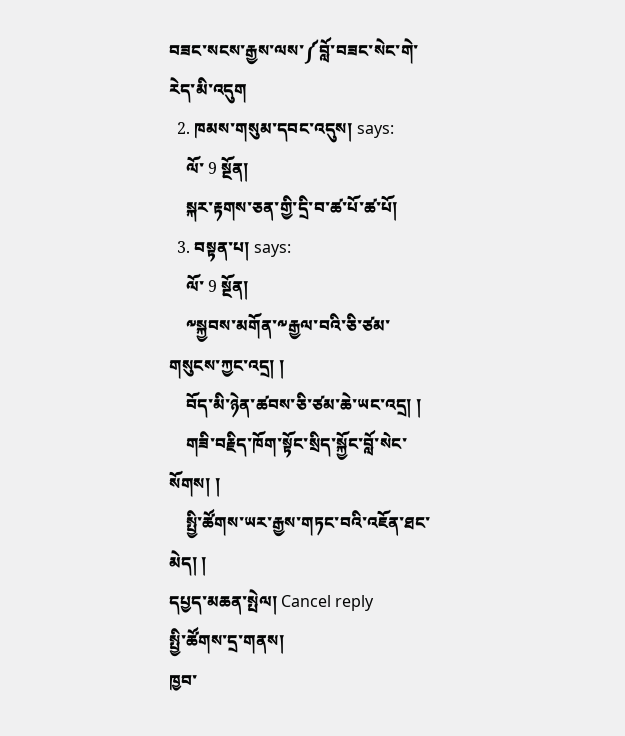བཟང་སངས་རྒྱས་ལས་༼བློ་བཟང་སེང་གེ་རེད་མི་འདུག
  2. ཁམས་གསུམ་དབང་འདུས། says:
    ལོ་ 9 སྔོན།
    སྐར་རྟགས་ཅན་གྱི་དྲི་བ་ཚ་པོ་ཚ་པོ།
  3. བསྟན་པ། says:
    ལོ་ 9 སྔོན།
    ༸སྐྱབས་མགོན་༸རྒྱལ་བའི་ཅི་ཙམ་གསུངས་ཀྱང་འདྲ། །
    བོད་མི་ཉེན་ཚབས་ཅི་ཙམ་ཆེ་ཡང་འདྲ། །
    གཟི་བརྗིད་ཁོག་སྟོང་སྲིད་སྐྱོང་བློ་སེང་སོགས། །
    སྤྱི་ཚོགས་ཡར་རྒྱས་གཏང་བའི་འཇོན་ཐང་མེད། །
དཔྱད་མཆན་སྤེལ། Cancel reply
སྤྱི་ཚོགས་དྲ་གནས།
ཁྱབ་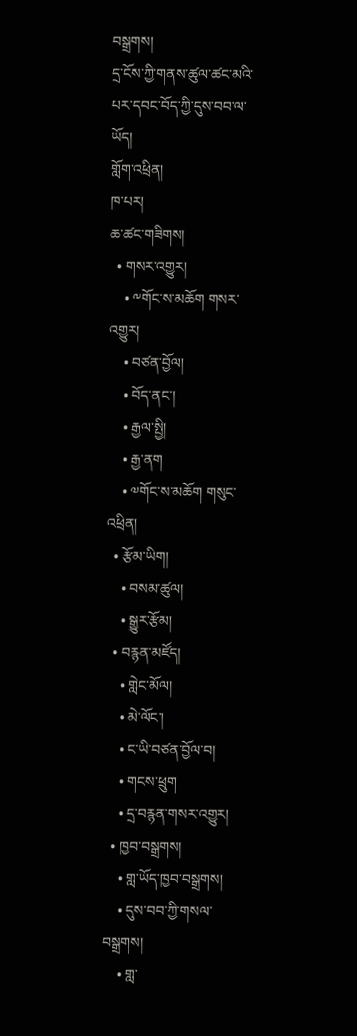བསྒྲགས།
དྲ་ངོས་ཀྱི་གནས་ཚུལ་ཚང་མའི་པར་དབང་བོད་ཀྱི་དུས་བབ་ལ་ཡོད།
གློག་འཕྲིན།
ཁ་པར།
ཆ་ཚང་གཟིགས།
  • གསར་འགྱུར།
    • ༸གོང་ས་མཆོག གསར་འགྱུར།
    • བཙན་བྱོལ།
    • བོད་ནང་།
    • རྒྱལ་སྤྱི།
    • རྒྱ་ནག
    • ༧གོང་ས་མཆོག གསུང་འཕྲིན།
  • རྩོམ་ཡིག།
    • བསམ་ཚུལ།
    • སྒྱུར་རྩོམ།
  • བརྙན་མཛོད།
    • གླེང་མོལ།
    • མེ་ལོང་།
    • ང་ཡི་བཙན་བྱོལ་བ།
    • གངས་ཕྲུག
    • དྲ་བརྙན་གསར་འགྱུར།
  • ཁྱབ་བསྒྲགས།
    • གླ་ཡོད་ཁྱབ་བསྒྲགས།
    • དུས་བབ་ཀྱི་གསལ་བསྒྲགས།
    • གླ་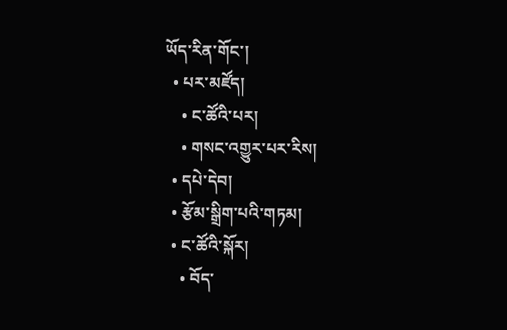ཡོད་རིན་གོང་།
  • པར་མཛོད།
    • ང་ཚོའི་པར།
    • གསང་འགྱུར་པར་རིས།
  • དཔེ་དེབ།
  • རྩོམ་སྒྲིག་པའི་གཏམ།
  • ང་ཚོའི་སྐོར།
    • བོད་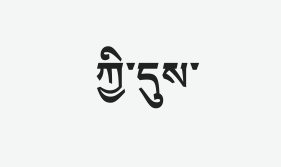ཀྱི་དུས་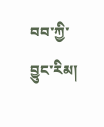བབ་ཀྱི་བྱུང་རིམ།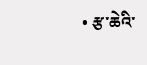• རྩ་ཆེའི་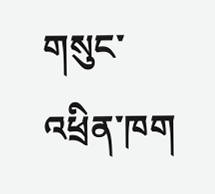གསུང་འཕྲིན་ཁག